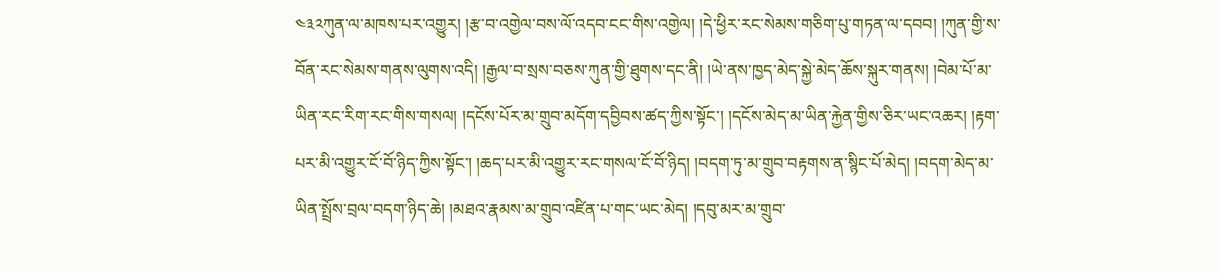༤༣༢ཀུན་ལ་མཁས་པར་འགྱུར། །རྩ་བ་འགྱེལ་བས་ལོ་འདབ་ངང་གིས་འགྱེལ། །དེ་ཕྱིར་རང་སེམས་གཅིག་པུ་གཏན་ལ་དབབ། །ཀུན་གྱི་ས་བོན་རང་སེམས་གནས་ལུགས་འདི། །རྒྱལ་བ་སྲས་བཅས་ཀུན་གྱི་ཐུགས་དང་ནི། །ཡེ་ནས་ཁྱད་མེད་སྐྱེ་མེད་ཆོས་སྐུར་གནས། །བེམ་པོ་མ་ཡིན་རང་རིག་རང་གིས་གསལ། །དངོས་པོར་མ་གྲུབ་མདོག་དབྱིབས་ཚད་ཀྱིས་སྟོང་། །དངོས་མེད་མ་ཡིན་རྐྱེན་གྱིས་ཅིར་ཡང་འཆར། །རྟག་པར་མི་འགྱུར་ངོ་བོ་ཉིད་ཀྱིས་སྟོང་། །ཆད་པར་མི་འགྱུར་རང་གསལ་ངོ་བོ་ཉིད། །བདག་ཏུ་མ་གྲུབ་བརྟགས་ན་སྙིང་པོ་མེད། །བདག་མེད་མ་ཡིན་སྤྲོས་བྲལ་བདག་ཉིད་ཆེ། །མཐའ་རྣམས་མ་གྲུབ་འཛིན་པ་གང་ཡང་མེད། །དབུ་མར་མ་གྲུབ་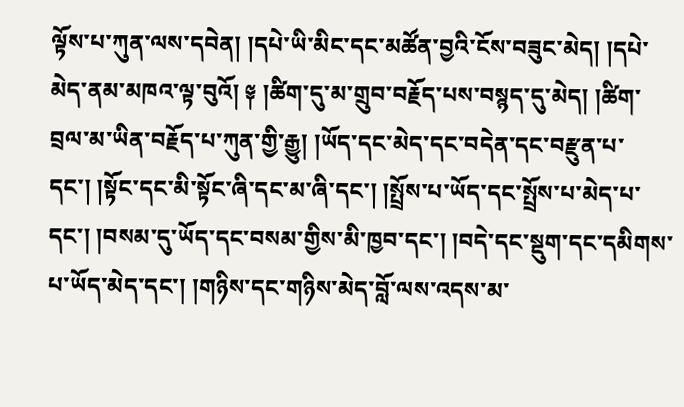ལྟོས་པ་ཀུན་ལས་དབེན། །དཔེ་ཡི་མིང་དང་མཚོན་བྱའི་ངོས་བཟུང་མེད། །དཔེ་མེད་ནམ་མཁའ་ལྟ་བུའོ། ༈ །ཚིག་དུ་མ་གྲུབ་བརྗོད་པས་བསྙད་དུ་མེད། །ཚིག་བྲལ་མ་ཡིན་བརྗོད་པ་ཀུན་གྱི་རྒྱུ། །ཡོད་དང་མེད་དང་བདེན་དང་བརྫུན་པ་དང་། །སྟོང་དང་མི་སྟོང་ཞི་དང་མ་ཞི་དང་། །སྤྲོས་པ་ཡོད་དང་སྤྲོས་པ་མེད་པ་དང་། །བསམ་དུ་ཡོད་དང་བསམ་གྱིས་མི་ཁྱབ་དང་། །བདེ་དང་སྡུག་དང་དམིགས་པ་ཡོད་མེད་དང་། །གཉིས་དང་གཉིས་མེད་བློ་ལས་འདས་མ་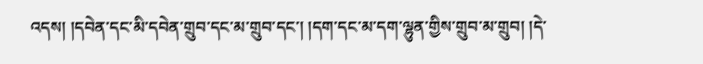འདས། །དབེན་དང་མི་དབེན་གྲུབ་དང་མ་གྲུབ་དང་། །དག་དང་མ་དག་ལྷུན་གྱིས་གྲུབ་མ་གྲུབ། །དེ་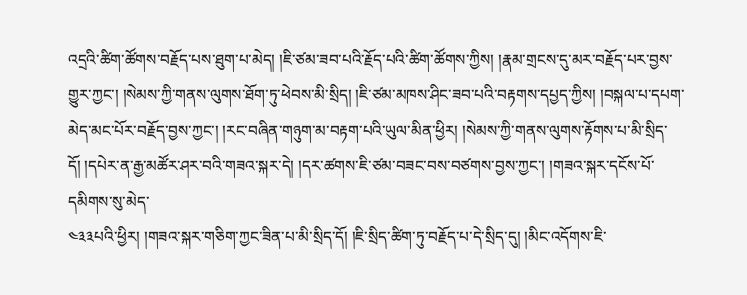འདྲའི་ཚིག་ཚོགས་བརྗོད་པས་ཐུག་པ་མེད། །ཇི་ཙམ་ཟབ་པའི་རྗོད་པའི་ཚིག་ཚོགས་ཀྱིས། །རྣམ་གྲངས་དུ་མར་བརྗོད་པར་བྱས་གྱུར་ཀྱང་། །སེམས་ཀྱི་གནས་ལུགས་ཐོག་ཏུ་ཕེབས་མི་སྲིད། །ཇི་ཙམ་མཁས་ཤིང་ཟབ་པའི་བརྟགས་དཔྱད་ཀྱིས། །བསྐལ་པ་དཔག་མེད་མང་པོར་བརྗོད་བྱས་ཀྱང་། །རང་བཞིན་གཉུག་མ་བརྟག་པའི་ཡུལ་མིན་ཕྱིར། །སེམས་ཀྱི་གནས་ལུགས་རྟོགས་པ་མི་སྲིད་དོ། །དཔེར་ན་རྒྱ་མཚོར་ཤར་བའི་གཟའ་སྐར་དེ། །དར་ཚགས་ཇི་ཙམ་བཟང་བས་བཙགས་བྱས་ཀྱང་། །གཟའ་སྐར་དངོས་པོ་དམིགས་སུ་མེད་
༤༣༣པའི་ཕྱིར། །གཟའ་སྐར་གཅིག་ཀྱང་ཟིན་པ་མི་སྲིད་དོ། །ཇི་སྲིད་ཚིག་ཏུ་བརྗོད་པ་དེ་སྲིད་དུ། །མིང་འདོགས་ཇི་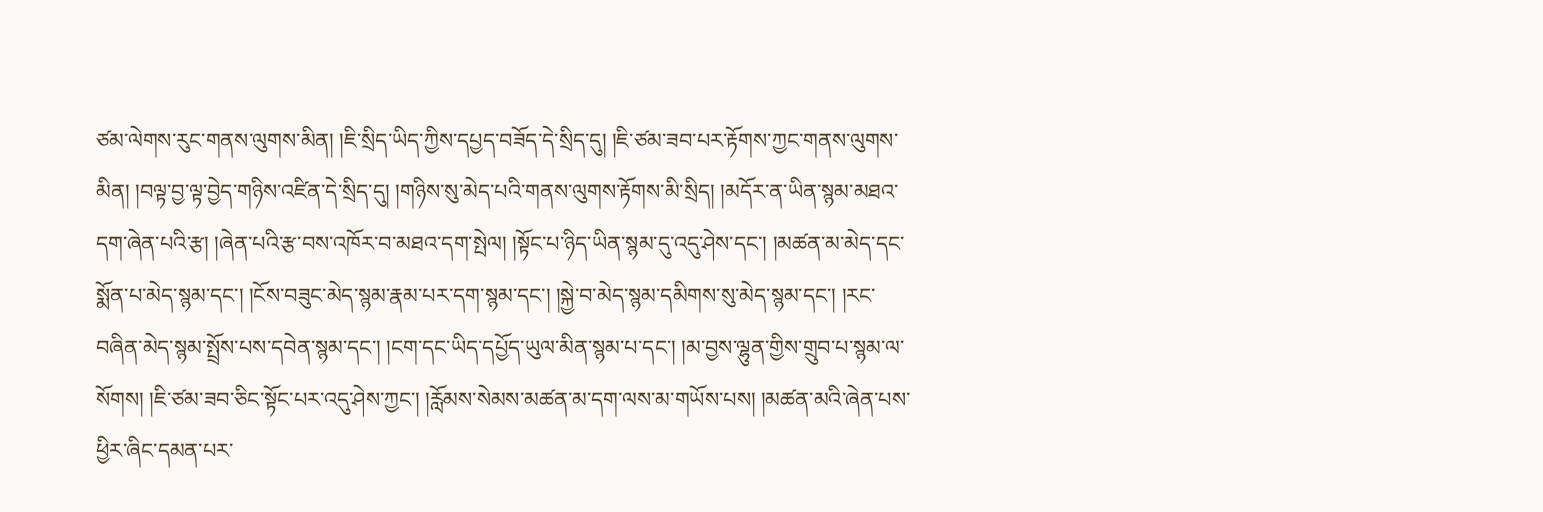ཙམ་ལེགས་རུང་གནས་ལུགས་མིན། །ཇི་སྲིད་ཡིད་ཀྱིས་དཔྱད་བཟོད་དེ་སྲིད་དུ། །ཇི་ཙམ་ཟབ་པར་རྟོགས་ཀྱང་གནས་ལུགས་མིན། །བལྟ་བྱ་ལྟ་བྱེད་གཉིས་འཛིན་དེ་སྲིད་དུ། །གཉིས་སུ་མེད་པའི་གནས་ལུགས་རྟོགས་མི་སྲིད། །མདོར་ན་ཡིན་སྙམ་མཐའ་དག་ཞེན་པའི་རྩ། །ཞེན་པའི་རྩ་བས་འཁོར་བ་མཐའ་དག་སྤེལ། །སྟོང་པ་ཉིད་ཡིན་སྙམ་དུ་འདུ་ཤེས་དང་། །མཚན་མ་མེད་དང་སྨོན་པ་མེད་སྙམ་དང་། །ངོས་བཟུང་མེད་སྙམ་རྣམ་པར་དག་སྙམ་དང་། །སྐྱེ་བ་མེད་སྙམ་དམིགས་སུ་མེད་སྙམ་དང་། །རང་བཞིན་མེད་སྙམ་སྤྲོས་པས་དབེན་སྙམ་དང་། །ངག་དང་ཡིད་དཔྱོད་ཡུལ་མིན་སྙམ་པ་དང་། །མ་བྱས་ལྷུན་གྱིས་གྲུབ་པ་སྙམ་ལ་སོགས། །ཇི་ཙམ་ཟབ་ཅིང་སྟོང་པར་འདུ་ཤེས་ཀྱང་། །རློམས་སེམས་མཚན་མ་དག་ལས་མ་གཡོས་པས། །མཚན་མའི་ཞེན་པས་ཕྱིར་ཞིང་དམན་པར་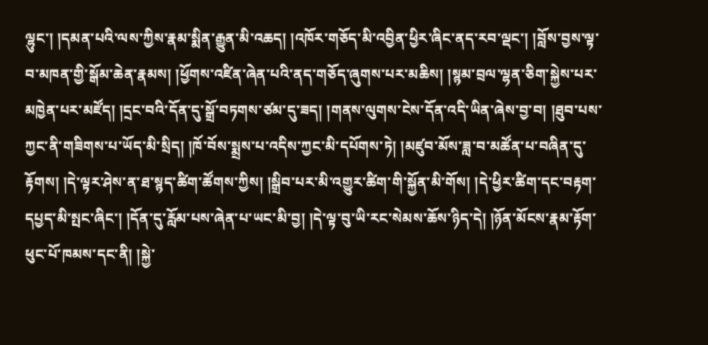ལྷུང་། །དམན་པའི་ལས་ཀྱིས་རྣམ་སྨིན་རྒྱུན་མི་འཆད། །འཁོར་གཅོད་མི་འབྱིན་ཕྱིར་ཞིང་ནད་རབ་ལྡང་། །བློས་བྱས་ལྟ་བ་མཁན་གྱི་སྒོམ་ཆེན་རྣམས། །ཕྱོགས་འཛིན་ཞེན་པའི་ནད་གཅོད་ཞུགས་པར་མཆིས། །སྙམ་བྲལ་ལྷན་ཅིག་སྐྱེས་པར་མཁྱེན་པར་མཛོད། །དྲང་བའི་དོན་དུ་སྒྲོ་བཏགས་ཙམ་དུ་ཟད། །གནས་ལུགས་ངེས་དོན་འདི་ཡིན་ཞེས་བྱ་བ། །ཐུབ་པས་ཀྱང་ནི་གཟིགས་པ་ཡོད་མི་སྲིད། །ཁོ་བོས་སྨྲས་པ་འདིས་ཀྱང་མི་དཔོགས་ཏེ། །མཛུབ་མོས་ཟླ་བ་མཚོན་པ་བཞིན་དུ་རྟོགས། །དེ་ལྟར་ཤེས་ན་ཐ་སྙད་ཚིག་ཚོགས་ཀྱིས། །སྒྲིབ་པར་མི་འགྱུར་ཚིག་གི་སྐྱོན་མི་གོས། །དེ་ཕྱིར་ཚིག་དང་བརྟག་དཔྱད་མི་སྤང་ཞིང་། །དོན་དུ་རློམ་པས་ཞེན་པ་ཡང་མི་བྱ། །དེ་ལྟ་བུ་ཡི་རང་སེམས་ཆོས་ཉིད་དེ། །ཉོན་མོངས་རྣམ་རྟོག་ཕུང་པོ་ཁམས་དང་ནི། །སྐྱེ་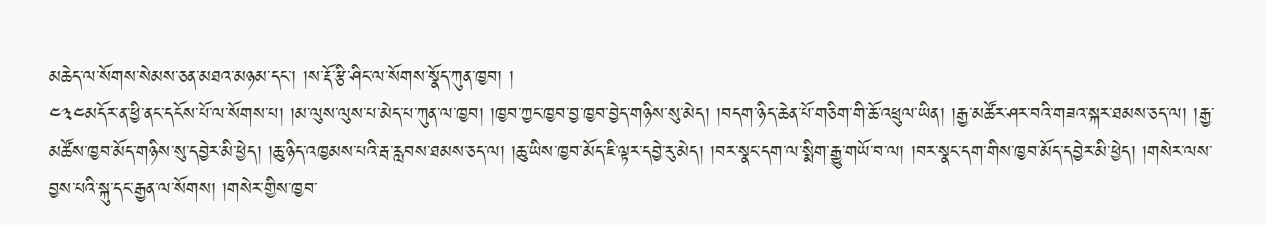མཆེད་ལ་སོགས་སེམས་ཅན་མཐའ་མཉམ་དང་། །ས་རྡོ་རྩི་ཤིང་ལ་སོགས་སྣོད་ཀུན་ཁྱབ། །
༤༣༤མདོར་ན་ཕྱི་ནང་དངོས་པོ་ལ་སོགས་པ། །མ་ལུས་ལུས་པ་མེད་པ་ཀུན་ལ་ཁྱབ། །ཁྱབ་ཀྱང་ཁྱབ་བྱ་ཁྱབ་བྱེད་གཉིས་སུ་མེད། །བདག་ཉིད་ཆེན་པོ་གཅིག་གི་ཆོ་འཕྲུལ་ཡིན། །རྒྱ་མཚོར་ཤར་བའི་གཟའ་སྐར་ཐམས་ཅད་ལ། །རྒྱ་མཚོས་ཁྱབ་མོད་གཉིས་སུ་དབྱེར་མི་ཕྱེད། །ཆུ་ཉིད་འཁྱམས་པའི་རྦ་རླབས་ཐམས་ཅད་ལ། །ཆུ་ཡིས་ཁྱབ་མོད་ཇི་ལྟར་དབྱེ་རུ་མེད། །བར་སྣང་དག་ལ་སྨིག་རྒྱུ་གཡོ་བ་ལ། །བར་སྣང་དག་གིས་ཁྱབ་མོད་དབྱེར་མི་ཕྱེད། །གསེར་ལས་བྱས་པའི་སྐུ་དང་རྒྱན་ལ་སོགས། །གསེར་གྱིས་ཁྱབ་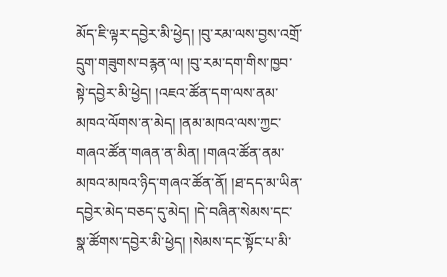མོད་ཇི་ལྟར་དབྱེར་མི་ཕྱེད། །བུ་རམ་ལས་བྱས་འགྲོ་དྲུག་གཟུགས་བརྙན་ལ། །བུ་རམ་དག་གིས་ཁྱབ་སྟེ་དབྱེར་མི་ཕྱེད། །འཇའ་ཚོན་དག་ལས་ནམ་མཁའ་ལོགས་ན་མེད། །ནམ་མཁའ་ལས་ཀྱང་གཞའ་ཚོན་གཞན་ན་མིན། །གཞའ་ཚོན་ནམ་མཁའ་མཁའ་ཉིད་གཞའ་ཚོན་ནོ། །ཐ་དད་མ་ཡིན་དབྱེར་མེད་བཅད་དུ་མེད། །དེ་བཞིན་སེམས་དང་སྣ་ཚོགས་དབྱེར་མི་ཕྱེད། །སེམས་དང་སྟོང་པ་མི་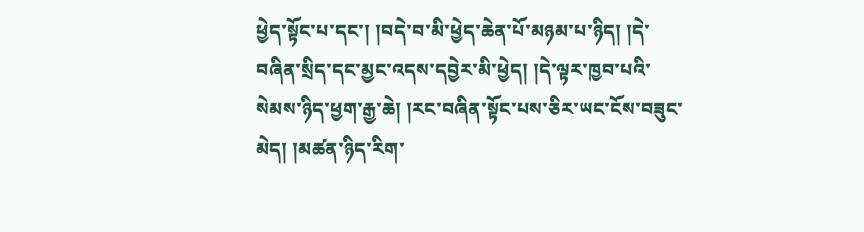ཕྱེད་སྟོང་པ་དང་། །བདེ་བ་མི་ཕྱེད་ཆེན་པོ་མཉམ་པ་ཉིད། །དེ་བཞིན་སྲིད་དང་མྱང་འདས་དབྱེར་མི་ཕྱེད། །དེ་ལྟར་ཁྱབ་པའི་སེམས་ཉིད་ཕྱག་རྒྱ་ཆེ། །རང་བཞིན་སྟོང་པས་ཅིར་ཡང་ངོས་བཟུང་མེད། །མཚན་ཉིད་རིག་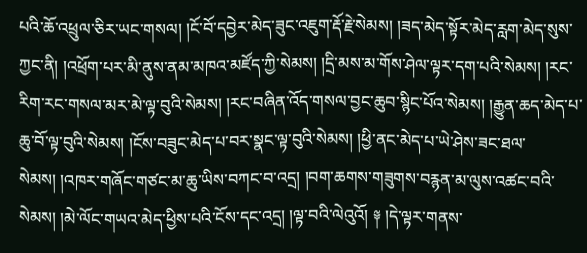པའི་ཆོ་འཕྲུལ་ཅིར་ཡང་གསལ། །ངོ་བོ་དབྱེར་མེད་ཟུང་འཇུག་རྡོ་རྗེ་སེམས། །ཟད་མེད་སྟོར་མེད་རླག་མེད་སུས་ཀྱང་ནི། །འཕྲོག་པར་མི་ནུས་ནམ་མཁའ་མཛོད་ཀྱི་སེམས། །དྲི་མས་མ་གོས་ཤེལ་ལྟར་དག་པའི་སེམས། །རང་རིག་རང་གསལ་མར་མེ་ལྟ་བུའི་སེམས། །རང་བཞིན་འོད་གསལ་བྱང་ཆུབ་སྙིང་པོའ་སེམས། །རྒྱུན་ཆད་མེད་པ་ཆུ་བོ་ལྟ་བུའི་སེམས། །ངོས་བཟུང་མེད་པ་བར་སྣང་ལྟ་བུའི་སེམས། །ཕྱི་ནང་མེད་པ་ཡེ་ཤེས་ཟང་ཐལ་སེམས། །འཁར་གཞོང་གཙང་མ་ཆུ་ཡིས་བཀང་བ་འདྲ། །བག་ཆགས་གཟུགས་བརྙན་མ་ལུས་འཚང་བའི་སེམས། །མེ་ལོང་གཡའ་མེད་ཕྱིས་པའི་ངོས་དང་འདྲ། །ལྟ་བའི་ལེའུའོ། ༈ །དེ་ལྟར་གནས་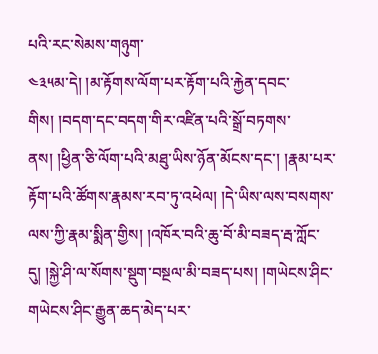པའི་རང་སེམས་གཉུག་
༤༣༥མ་དེ། །མ་རྟོགས་ལོག་པར་རྟོག་པའི་རྐྱེན་དབང་གིས། །བདག་དང་བདག་གིར་འཛིན་པའི་སྒྲོ་བཏགས་ནས། །ཕྱིན་ཅི་ལོག་པའི་མཐུ་ཡིས་ཉོན་མོངས་དང་། །རྣམ་པར་རྟོག་པའི་ཚོགས་རྣམས་རབ་ཏུ་འཕེལ། །དེ་ཡིས་ལས་བསགས་ལས་ཀྱི་རྣམ་སྨིན་གྱིས། །འཁོར་བའི་ཆུ་བོ་མི་བཟད་རྦ་ཀློང་དུ། །སྐྱེ་ཤི་ལ་སོགས་སྡུག་བསྔལ་མི་བཟད་པས། །གཡེངས་ཤིང་གཡེངས་ཤིང་རྒྱུན་ཆད་མེད་པར་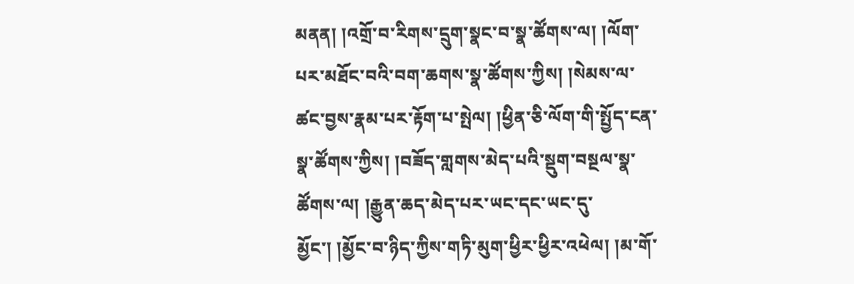མནན། །འགྲོ་བ་རིགས་དྲུག་སྣང་བ་སྣ་ཚོགས་ལ། །ལོག་པར་མཐོང་བའི་བག་ཆགས་སྣ་ཚོགས་ཀྱིས། །སེམས་ལ་ཚང་བྱས་རྣམ་པར་རྟོག་པ་སྤེལ། །ཕྱིན་ཅི་ལོག་གི་སྤྱོད་ངན་སྣ་ཚོགས་ཀྱིས། །བཟོད་གླགས་མེད་པའི་སྡུག་བསྔལ་སྣ་ཚོགས་ལ། །རྒྱུན་ཆད་མེད་པར་ཡང་དང་ཡང་དུ་མྱོང་། །མྱོང་བ་ཉིད་ཀྱིས་གཏི་མུག་ཕྱིར་ཕྱིར་འཕེལ། །མ་གོ་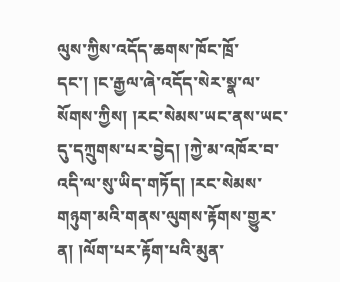ལུས་ཀྱིས་འདོད་ཆགས་ཁོང་ཁྲོ་དང་། །ང་རྒྱལ་ཞེ་འདོད་སེར་སྣ་ལ་སོགས་ཀྱིས། །རང་སེམས་ཡང་ནས་ཡང་དུ་དཀྲུགས་པར་བྱེད། །ཀྱེ་མ་འཁོར་བ་འདི་ལ་སུ་ཡིད་གཏོད། །རང་སེམས་གཉུག་མའི་གནས་ལུགས་རྟོགས་གྱུར་ན། །ལོག་པར་རྟོག་པའི་མུན་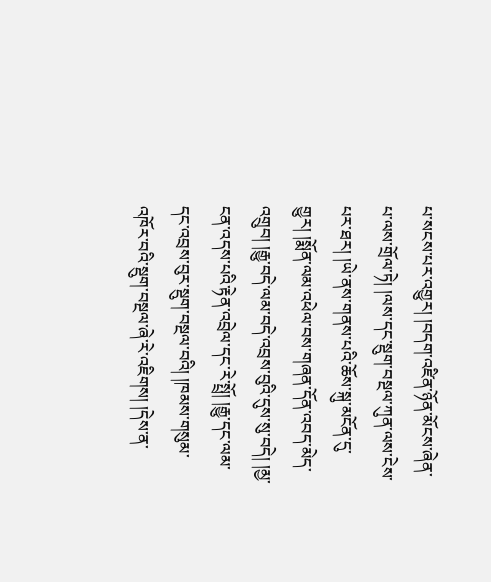པ་སངས་པར་འགྱུར། །བདག་འཛིན་ཉོན་མོངས་ཞེན་པ་ལས་གྲོལ་ཏེ། །ལས་དང་སྡུག་བསྔལ་ཀུན་ལས་ངེས་པར་ཐར། །ཡེ་ནས་གནས་པའི་ཆོས་སྐུ་མངོན་དུ་གྱུར། །སྨོན་ལམ་འཕེལ་བས་གཞན་དོན་འབད་མེད་འགྲུབ། །རྒྱུ་བདེ་ལམ་བདེ་འབྲས་བུའི་དུས་སུ་བདེ། །མྱ་ངན་འདས་པའི་རྟེན་འབྲེལ་དང་རེ་སྤྲོ། །རྒྱུ་དང་ལམ་དང་འབྲས་བུར་སྡུག་བསྔལ་བའི། །ཁམས་གསུམ་འཁོར་བའི་སྡུག་བསྔལ་ཞེ་རེ་འཇིགས། །དེས་ན་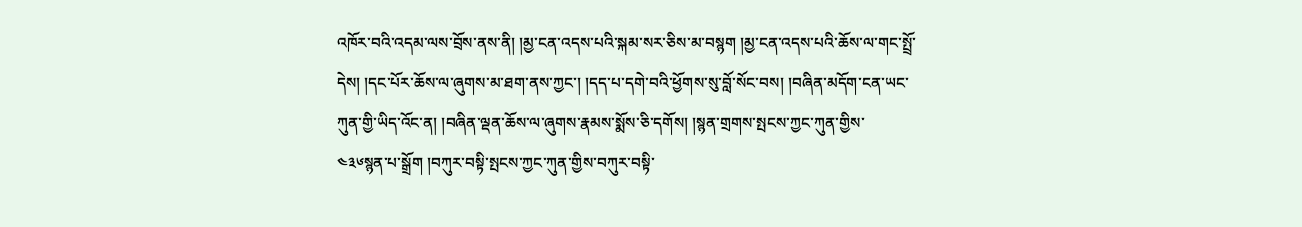འཁོར་བའི་འདམ་ལས་བྲོས་ནས་ནི། །མྱ་ངན་འདས་པའི་སྐམ་སར་ཅིས་མ་བསྙག །མྱ་ངན་འདས་པའི་ཆོས་ལ་གང་སྤྲོ་དེས། །དང་པོར་ཆོས་ལ་ཞུགས་མ་ཐག་ནས་ཀྱང་། །དད་པ་དགེ་བའི་ཕྱོགས་སུ་བློ་སོང་བས། །བཞིན་མདོག་ངན་ཡང་ཀུན་གྱི་ཡིད་འོང་ན། །བཞིན་ལྡན་ཆོས་ལ་ཞུགས་རྣམས་སྨོས་ཅི་དགོས། །སྙན་གྲགས་སྤངས་ཀྱང་ཀུན་གྱིས་
༤༣༦སྙན་པ་སྒྲོག །བཀུར་བསྟི་སྤངས་ཀྱང་ཀུན་གྱིས་བཀུར་བསྟི་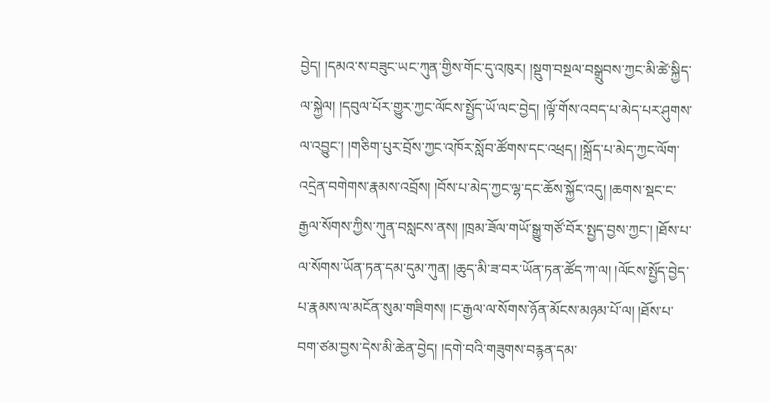བྱེད། །དམའ་ས་བཟུང་ཡང་ཀུན་གྱིས་གོང་དུ་འཁུར། །སྡུག་བསྔལ་བསྒྲུབས་ཀྱང་མི་ཚེ་སྐྱིད་ལ་སྐྱེལ། །དབུལ་པོར་གྱུར་ཀྱང་ལོངས་སྤྱོད་ཡོ་ལང་བྱེད། །ལྟོ་གོས་འབད་པ་མེད་པར་ཤུགས་ལ་འབྱུང་། །གཅིག་པུར་བྲོས་ཀྱང་འཁོར་སློབ་ཚོགས་དང་འཕྲད། །སྐྲོད་པ་མེད་ཀྱང་ལོག་འདྲེན་བགེགས་རྣམས་འབྲོས། །བོས་པ་མེད་ཀྱང་ལྷ་དང་ཆོས་སྐྱོང་འདུ། །ཆགས་སྡང་ང་རྒྱལ་སོགས་ཀྱིས་ཀུན་བསླངས་ནས། །ཁྲམ་ཟོལ་གཡོ་སྒྱུ་གཙོ་བོར་སྤྱད་བྱས་ཀྱང་། །ཐོས་པ་ལ་སོགས་ཡོན་ཏན་དམ་དུམ་ཀུན། །ཆུད་མི་ཟ་བར་ཡོན་ཏན་ཚོད་ཀ་ལ། །ལོངས་སྤྱོད་བྱེད་པ་རྣམས་ལ་མངོན་སུམ་གཟིགས། །ང་རྒྱལ་ལ་སོགས་ཉོན་མོངས་མཉམ་པོ་ལ། །ཐོས་པ་བག་ཙམ་བྱས་དེས་མི་ཆེན་བྱེད། །དགེ་བའི་གཟུགས་བརྙན་དམ་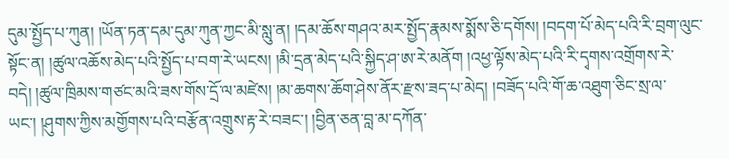དུམ་སྤྱོད་པ་ཀུན། །ཡོན་ཏན་དམ་དུམ་ཀུན་ཀྱང་མི་སླུ་ན། །དམ་ཆོས་གཤའ་མར་སྤྱོད་རྣམས་སྨོས་ཅི་དགོས། །བདག་པོ་མེད་པའི་རི་བྲག་ལུང་སྟོང་ན། །ཚུལ་འཆོས་མེད་པའི་སྤྱོད་པ་བག་རེ་ཡངས། །མི་དྲན་མེད་པའི་སྐྱིད་ཤ་ཨ་རེ་མནོག །འཕྱ་ལྟོས་མེད་པའི་རི་དྭགས་འགྲོགས་རེ་བདེ། །ཚུལ་ཁྲིམས་གཙང་མའི་ཟས་གོས་དྲོ་ལ་མཛེས། །མ་ཆགས་ཆོག་ཤེས་ནོར་རྫས་ཟད་པ་མེད། །བཟོད་པའི་གོ་ཆ་འཐུག་ཅིང་སྲ་ལ་ཡང་། །ཤུགས་ཀྱིས་མགྱོགས་པའི་བརྩོན་འགྲུས་རྟ་རེ་བཟང་། །བྱིན་ཅན་བླ་མ་དཀོན་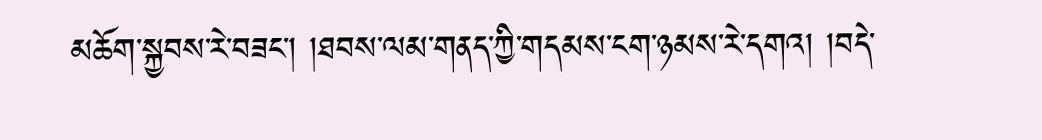མཆོག་སྐྱབས་རེ་བཟང་། །ཐབས་ལམ་གནད་ཀྱི་གདམས་ངག་ཉམས་རེ་དགའ། །བདེ་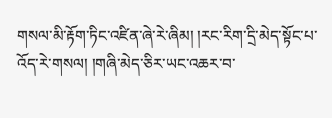གསལ་མི་རྟོག་ཏིང་འཛིན་ཞེ་རེ་ཞིམ། །རང་རིག་དྲི་མེད་སྟོང་པ་འོད་རེ་གསལ། །གཞི་མེད་ཅིར་ཡང་འཆར་བ་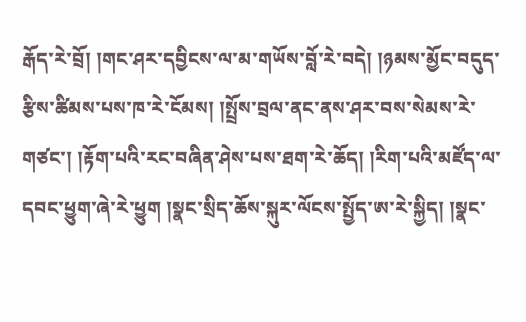རྒོད་རེ་བྲོ། །གང་ཤར་དབྱིངས་ལ་མ་གཡོས་བློ་རེ་བདེ། །ཉམས་མྱོང་བདུད་རྩིས་ཚིམས་པས་ཁ་རེ་ངོམས། །སྤྲོས་བྲལ་ནང་ནས་ཤར་བས་སེམས་རེ་གཙང་། །རྟོག་པའི་རང་བཞིན་ཤེས་པས་ཐག་རེ་ཆོད། །རིག་པའི་མཛོད་ལ་དབང་ཕྱུག་ཞེ་རེ་ཕྱུག །སྣང་སྲིད་ཆོས་སྐུར་ལོངས་སྤྱོད་ཨ་རེ་སྐྱིད། །སྣང་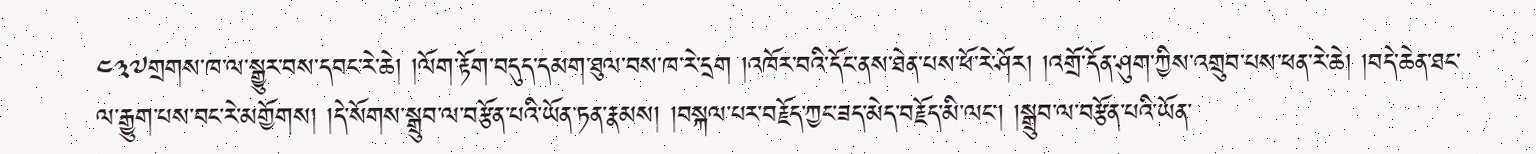༤༣༧གྲགས་ཁ་ལ་སྒྱུར་བས་དབང་རེ་ཆེ། །ལོག་རྟོག་བདུད་དམག་ཐུལ་བས་ཁ་རེ་དྲག །འཁོར་བའི་དོང་ནས་ཐེན་པས་ཕོ་རེ་ཤོར། །འགྲོ་དོན་ཤུག་ཀྱིས་འགྲུབ་པས་ཕན་རེ་ཆེ། །བདེ་ཆེན་ཐང་ལ་རྒྱུག་པས་བང་རེ་མགྱོགས། །དེ་སོགས་སྒྲུབ་ལ་བརྩོན་པའི་ཡོན་ཏན་རྣམས། །བསྐལ་པར་བརྗོད་ཀྱང་ཟད་མེད་བརྗོད་མི་ལང་། །སྒྲུབ་ལ་བརྩོན་པའི་ཡོན་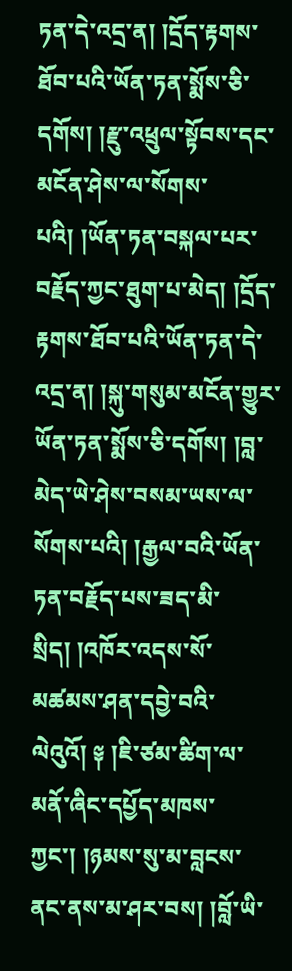ཏན་དེ་འདྲ་ན། །དྲོད་རྟགས་ཐོབ་པའི་ཡོན་ཏན་སྨོས་ཅི་དགོས། །རྫུ་འཕྲུལ་སྟོབས་དང་མངོན་ཤེས་ལ་སོགས་པའི། །ཡོན་ཏན་བསྐལ་པར་བརྗོད་ཀྱང་ཐུག་པ་མེད། །དྲོད་རྟགས་ཐོབ་པའི་ཡོན་ཏན་དེ་འདྲ་ན། །སྐུ་གསུམ་མངོན་གྱུར་ཡོན་ཏན་སྨོས་ཅི་དགོས། །བླ་མེད་ཡེ་ཤེས་བསམ་ཡས་ལ་སོགས་པའི། །རྒྱལ་བའི་ཡོན་ཏན་བརྗོད་པས་ཟད་མི་སྲིད། །འཁོར་འདས་སོ་མཚམས་ཤན་དབྱེ་བའི་ལེའུའོ། ༈ །ཇི་ཙམ་ཚིག་ལ་མནོ་ཞིང་དཔྱོད་མཁས་ཀྱང་། །ཉམས་སུ་མ་བླངས་ནང་ནས་མ་ཤར་བས། །བློ་ཡི་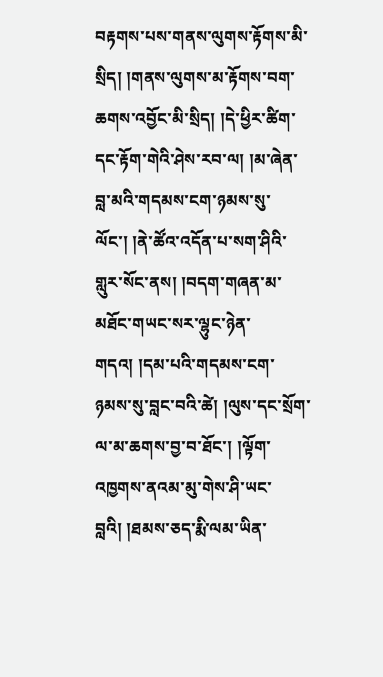བརྟགས་པས་གནས་ལུགས་རྟོགས་མི་སྲིད། །གནས་ལུགས་མ་རྟོགས་བག་ཆགས་འབྱོང་མི་སྲིད། །དེ་ཕྱིར་ཚིག་དང་རྟོག་གེའི་ཤེས་རབ་ལ། །མ་ཞེན་བླ་མའི་གདམས་ངག་ཉམས་སུ་ལོང་། །ནེ་ཚོའ་འདོན་པ་སག་ཤིའི་གླུར་སོང་ནས། །བདག་གཞན་མ་མཐོང་གཡང་སར་ལྷུང་ཉེན་གདའ། །དམ་པའི་གདམས་ངག་ཉམས་སུ་བླང་བའི་ཚེ། །ལུས་དང་སྲོག་ལ་མ་ཆགས་བྱ་བ་ཐོང་། །ལྟོག་འཁྱགས་ནའམ་མུ་གེས་ཤི་ཡང་བླའི། །ཐམས་ཅད་རྨི་ལམ་ཡིན་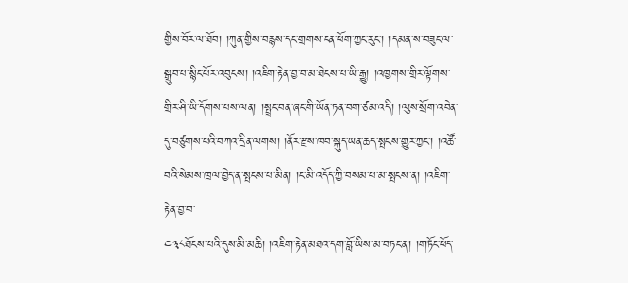གྱིས་བོར་ལ་ཐོབ། །ཀུན་གྱིས་བརྙས་དང་གྲགས་ངན་ཕོག་ཀྱང་རུང་། །དམན་ས་བཟུང་ལ་སྒྲུབ་པ་སྙིང་པོར་འབུངས། །འཇིག་རྟེན་བྱ་བ་མ་ཐེངས་པ་ཡི་རྒྱུ། །འཁྱགས་གྲིར་ལྟོགས་གྲིར་ཤི་ཡི་དོགས་པས་ལན། །སྤྲང་བན་ཞང་གི་ཡོན་ཏན་བག་ཙམ་འདི། །ལུས་སྲོག་འབེན་དུ་བཙུགས་པའི་བཀའ་དྲིན་ལགས། །ནོར་རྫས་ཁབ་སྐུད་ཡན་ཆད་སྤངས་གྱུར་ཀྱང་། །འཚོ་བའི་སེམས་ཁྲལ་བྱེད་ན་སྤངས་པ་མིན། །ང་མི་འདོད་ཀྱི་བསམ་པ་མ་སྤངས་ན། །འཇིག་རྟེན་བྱ་བ་
༤༣༨ཐོངས་པའི་དུས་མི་མཆི། །འཇིག་རྟེན་མཐའ་དག་བློ་ཡིས་མ་བཏང་ན། །གཏོང་ཕོད་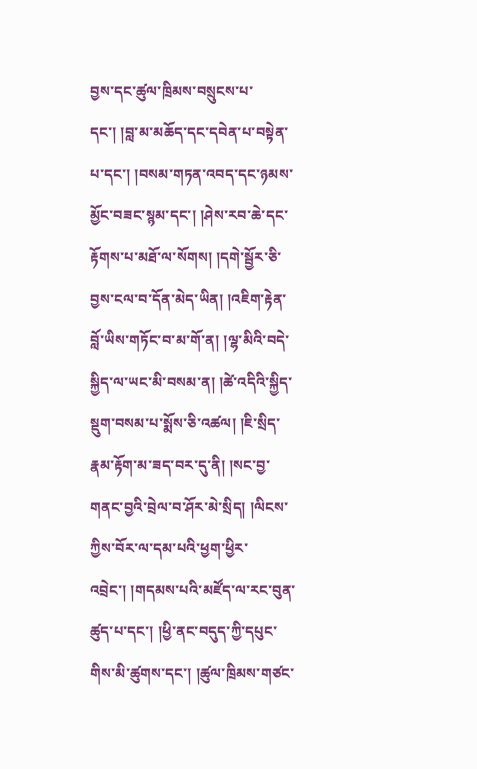བྱས་དང་ཚུལ་ཁྲིམས་བསྲུངས་པ་དང་། །བླ་མ་མཆོད་དང་དབེན་པ་བསྟེན་པ་དང་། །བསམ་གཏན་འབད་དང་ཉམས་མྱོང་བཟང་སྙམ་དང་། །ཤེས་རབ་ཆེ་དང་རྟོགས་པ་མཐོ་ལ་སོགས། །དགེ་སྦྱོར་ཅི་བྱས་ངལ་བ་དོན་མེད་ཡིན། །འཇིག་རྟེན་བློ་ཡིས་གཏོང་བ་མ་གོ་ན། །ལྷ་མིའི་བདེ་སྐྱིད་ལ་ཡང་མི་བསམ་ན། །ཚེ་འདིའི་སྐྱིད་སྡུག་བསམ་པ་སྨོས་ཅི་འཚལ། །ཇི་སྲིད་རྣམ་རྟོག་མ་ཟད་བར་དུ་ནི། །སང་བྱ་གནང་བྱའི་བྲེལ་བ་ཤོར་མེ་སྲིད། །ལིངས་ཀྱིས་བོར་ལ་དམ་པའི་ཕྱག་ཕྱིར་འབྲེང་། །གདམས་པའི་མཛོད་ལ་རང་བུན་ཚུད་པ་དང་། །ཕྱི་ནང་བདུད་ཀྱི་དཔུང་གིས་མི་ཚུགས་དང་། །ཚུལ་ཁྲིམས་གཙང་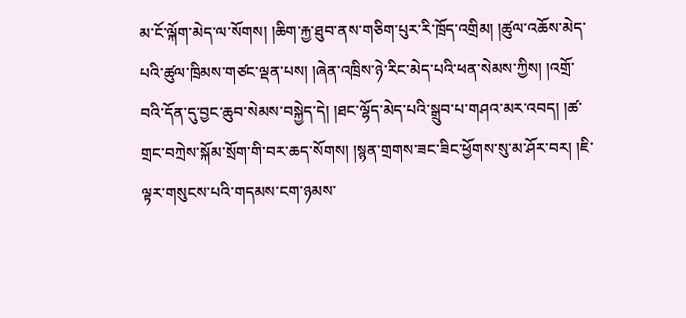མ་ངོ་ལྐོག་མེད་ལ་སོགས། །ཆིག་རྐྱ་ཐུབ་ནས་གཅིག་པུར་རི་ཁྲོད་འགྲིམ། །ཚུལ་འཆོས་མེད་པའི་ཚུལ་ཁྲིམས་གཙང་ལྡན་པས། །ཞེན་འཁྲིས་ཉེ་རིང་མེད་པའི་ཕན་སེམས་ཀྱིས། །འགྲོ་བའི་དོན་དུ་བྱང་ཆུབ་སེམས་བསྐྱེད་དེ། །ཐང་ལྷོད་མེད་པའི་སྒྲུབ་པ་གཤའ་མར་འབད། །ཚ་གྲང་བཀྲེས་སྐོམ་སྲོག་གི་བར་ཆད་སོགས། །སྙན་གྲགས་ཟང་ཟིང་ཕྱོགས་སུ་མ་ཤོར་བར། །ཇི་ལྟར་གསུངས་པའི་གདམས་ངག་ཉམས་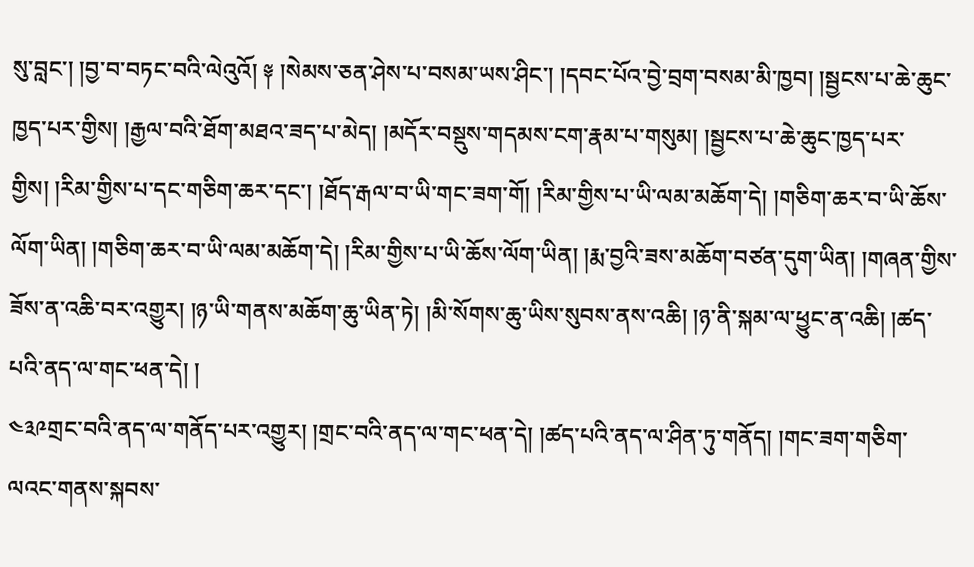སུ་བླང་། །བྱ་བ་བཏང་བའི་ལེའུའོ། ༈ །སེམས་ཅན་ཤེས་པ་བསམ་ཡས་ཤིང་། །དབང་པོའ་བྱེ་བྲག་བསམ་མི་ཁྱབ། །སྦྱངས་པ་ཆེ་ཆུང་ཁྱད་པར་གྱིས། །རྒྱལ་བའི་ཐོག་མཐའ་ཟད་པ་མེད། །མདོར་བསྡུས་གདམས་ངག་རྣམ་པ་གསུམ། །སྦྱངས་པ་ཆེ་ཆུང་ཁྱད་པར་གྱིས། །རིམ་གྱིས་པ་དང་གཅིག་ཆར་དང་། །ཐོད་རྒལ་བ་ཡི་གང་ཟག་གོ། །རིམ་གྱིས་པ་ཡི་ལམ་མཆོག་དེ། །གཅིག་ཆར་བ་ཡི་ཆོས་ལོག་ཡིན། །གཅིག་ཆར་བ་ཡི་ལམ་མཆོག་དེ། །རིམ་གྱིས་པ་ཡི་ཆོས་ལོག་ཡིན། །རྨ་བྱའི་ཟས་མཆོག་བཙན་དུག་ཡིན། །གཞན་གྱིས་ཟོས་ན་འཆི་བར་འགྱུར། །ཉ་ཡི་གནས་མཆོག་ཆུ་ཡིན་ཏེ། །མི་སོགས་ཆུ་ཡིས་སུབས་ནས་འཆི། །ཉ་ནི་སྐམ་ལ་ཕྱུང་ན་འཆི། །ཚད་པའི་ནད་ལ་གང་ཕན་དེ། །
༤༣༩གྲང་བའི་ནད་ལ་གནོད་པར་འགྱུར། །གྲང་བའི་ནད་ལ་གང་ཕན་དེ། །ཚད་པའི་ནད་ལ་ཤིན་ཏུ་གནོད། །གང་ཟག་གཅིག་ལའང་གནས་སྐབས་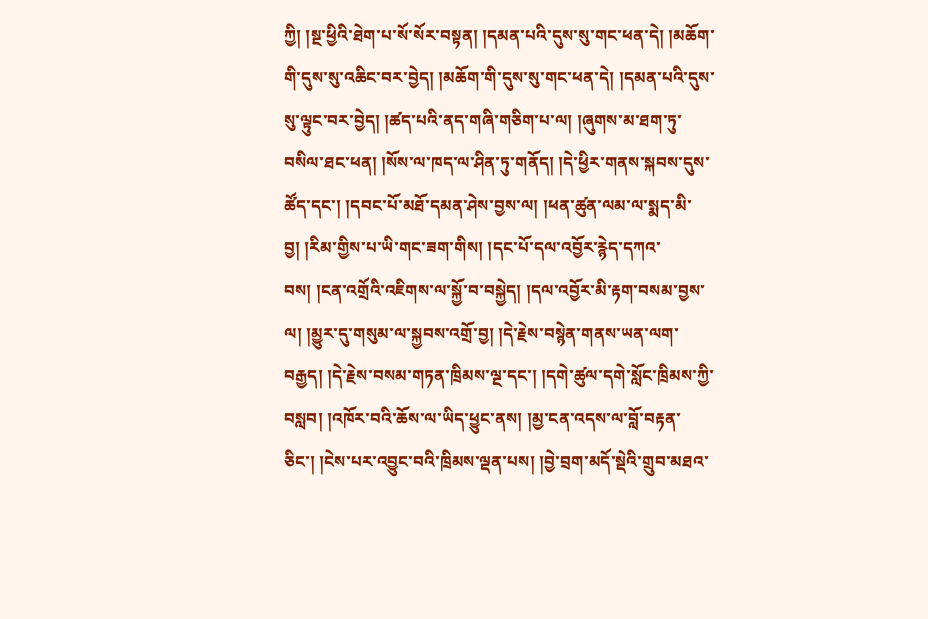ཀྱི། །སྔ་ཕྱིའི་ཐེག་པ་སོ་སོར་བསྟན། །དམན་པའི་དུས་སུ་གང་ཕན་དེ། །མཆོག་གི་དུས་སུ་འཆིང་བར་བྱེད། །མཆོག་གི་དུས་སུ་གང་ཕན་དེ། །དམན་པའི་དུས་སུ་ལྟུང་བར་བྱེད། །ཚད་པའི་ནད་གཞི་གཅིག་པ་ལ། །ཞུགས་མ་ཐག་ཏུ་བསིལ་ཐང་ཕན། །སོས་ལ་ཁད་ལ་ཤིན་ཏུ་གནོད། །དེ་ཕྱིར་གནས་སྐབས་དུས་ཚོད་དང་། །དབང་པོ་མཐོ་དམན་ཤེས་བྱས་ལ། །ཕན་ཚུན་ལམ་ལ་སྨད་མི་བྱ། །རིམ་གྱིས་པ་ཡི་གང་ཟག་གིས། །དང་པོ་དལ་འབྱོར་རྙེད་དཀའ་བས། །ངན་འགྲོའི་འཇིགས་ལ་སྐྱོ་བ་བསྐྱེད། །དལ་འབྱོར་མི་རྟག་བསམ་བྱས་ལ། །མྱུར་དུ་གསུམ་ལ་སྐྱབས་འགྲོ་བྱ། །དེ་རྗེས་བསྙེན་གནས་ཡན་ལག་བརྒྱད། །དེ་རྗེས་བསམ་གཏན་ཁྲིམས་ལྔ་དང་། །དགེ་ཚུལ་དགེ་སློང་ཁྲིམས་ཀྱི་བསླབ། །འཁོར་བའི་ཆོས་ལ་ཡིད་ཕྱུང་ནས། །མྱ་ངན་འདས་ལ་བློ་བརྟན་ཅིང་། །ངེས་པར་འབྱུང་བའི་ཁྲིམས་ལྡན་པས། །བྱེ་བྲག་མདོ་སྡེའི་གྲུབ་མཐའ་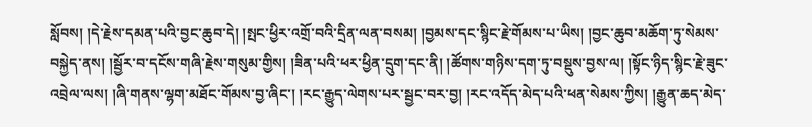སློབས། །དེ་རྗེས་དམན་པའི་བྱང་ཆུབ་དེ། །སྤང་ཕྱིར་འགྲོ་བའི་དྲིན་ལན་བསམ། །བྱམས་དང་སྙིང་རྗེ་གོམས་པ་ཡིས། །བྱང་ཆུབ་མཆོག་ཏུ་སེམས་བསྐྱེད་ནས། །སྦྱོར་བ་དངོས་གཞི་རྗེས་གསུམ་གྱིས། །ཟིན་པའི་ཕར་ཕྱིན་དྲུག་དང་ནི། །ཚོགས་གཉིས་དག་ཏུ་བསྡུས་བྱས་ལ། །སྟོང་ཉིད་སྙིང་རྗེ་ཟུང་འབྲེལ་ལས། །ཞི་གནས་ལྷག་མཐོང་གོམས་བྱ་ཞིང་། །རང་རྒྱུད་ལེགས་པར་སྦྱང་བར་བྱ། །རང་འདོད་མེད་པའི་ཕན་སེམས་ཀྱིས། །རྒྱུན་ཆད་མེད་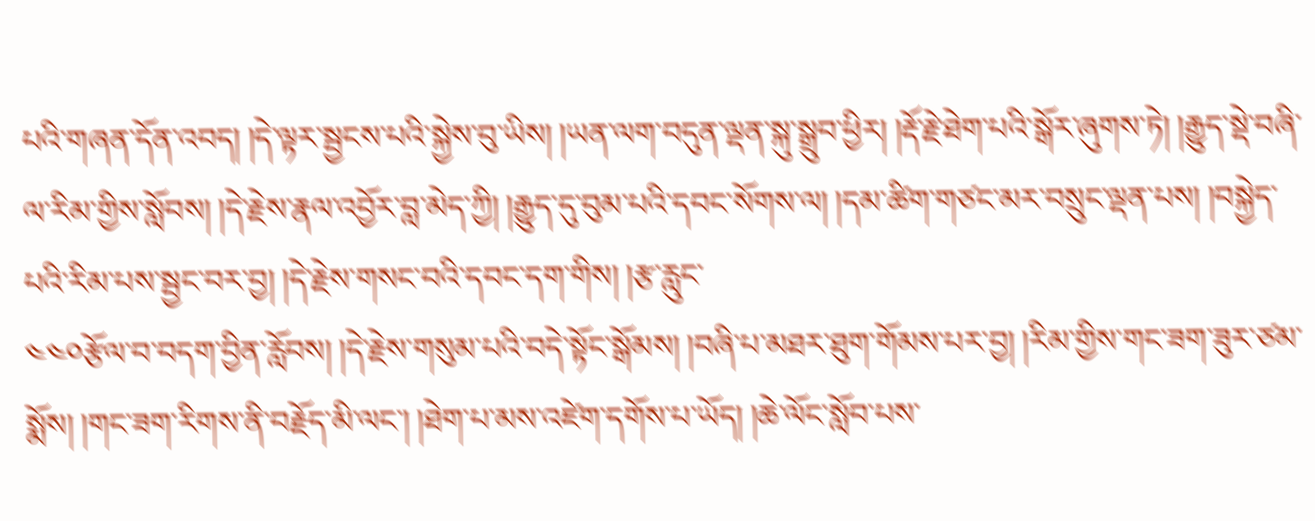པའི་གཞན་དོན་འབད། །དེ་ལྟར་སྦྱངས་པའི་སྐྱེས་བུ་ཡིས། །ཡན་ལག་བདུན་ལྡན་སྐུ་སྒྲུབ་ཕྱིར། །རྡོ་རྗེ་ཐེག་པའི་སྒོར་ཞུགས་ཏེ། །རྒྱུད་སྡེ་བཞི་ལ་རིམ་གྱིས་སློབས། །དེ་རྗེས་རྣལ་འབྱོར་བླ་མེད་ཀྱི། །རྒྱུད་དུ་བུམ་པའི་དབང་སོགས་ལ། །དམ་ཚིག་གཙང་མར་བསྲུང་ལྡན་པས། །བསྐྱེད་པའི་རིམ་པས་སྦྱང་བར་བྱ། །དེ་རྗེས་གསང་བའི་དབང་དག་གིས། །རྩ་རླུང་
༤༤༠རྩོལ་བ་བདག་བྱིན་རློབས། །དེ་རྗེས་གསུམ་པའི་བདེ་སྟོང་སྒོམས། །བཞི་པ་མཐར་ཐུག་གོམས་པར་བྱ། །རིམ་གྱིས་གང་ཟག་ཟུར་ཙམ་སྨོས། །གང་ཟག་རིགས་ནི་བརྗོད་མི་ལང་། །ཐེག་པ་མས་འཛེག་དགོས་པ་ཡོད། །ཆེ་ལོང་སློབ་པས་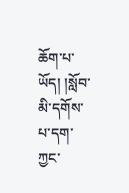ཆོག་པ་ཡོད། །སློབ་མི་དགོས་པ་དག་ཀྱང་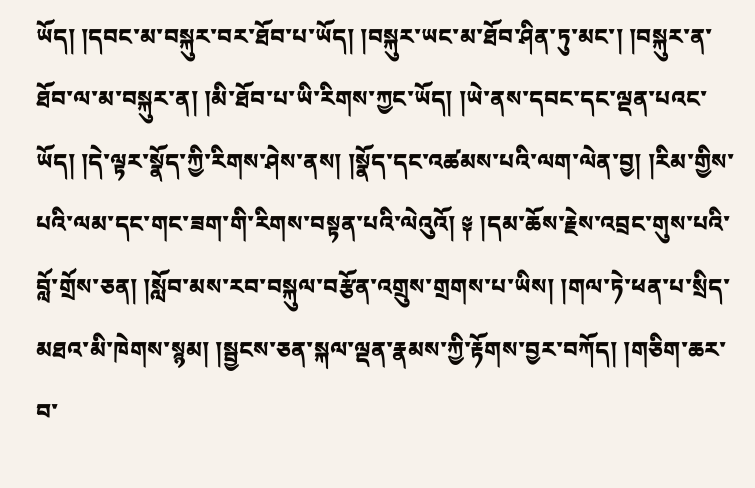ཡོད། །དབང་མ་བསྐུར་བར་ཐོབ་པ་ཡོད། །བསྐུར་ཡང་མ་ཐོབ་ཤིན་ཏུ་མང་། །བསྐུར་ན་ཐོབ་ལ་མ་བསྐུར་ན། །མི་ཐོབ་པ་ཡི་རིགས་ཀྱང་ཡོད། །ཡེ་ནས་དབང་དང་ལྡན་པའང་ཡོད། །དེ་ལྟར་སྣོད་ཀྱི་རིགས་ཤེས་ནས། །སྣོད་དང་འཚམས་པའི་ལག་ལེན་བྱ། །རིམ་གྱིས་པའི་ལམ་དང་གང་ཟག་གི་རིགས་བསྟན་པའི་ལེའུའོ། ༈ །དམ་ཆོས་རྗེས་འབྲང་གུས་པའི་བློ་གྲོས་ཅན། །སློབ་མས་རབ་བསྐུལ་བརྩོན་འགྲུས་གྲགས་པ་ཡིས། །གལ་ཏེ་ཕན་པ་སྲིད་མཐའ་མི་ཁེགས་སྙམ། །སྦྱངས་ཅན་སྐལ་ལྡན་རྣམས་ཀྱི་རྟོགས་བྱར་བཀོད། །གཅིག་ཆར་བ་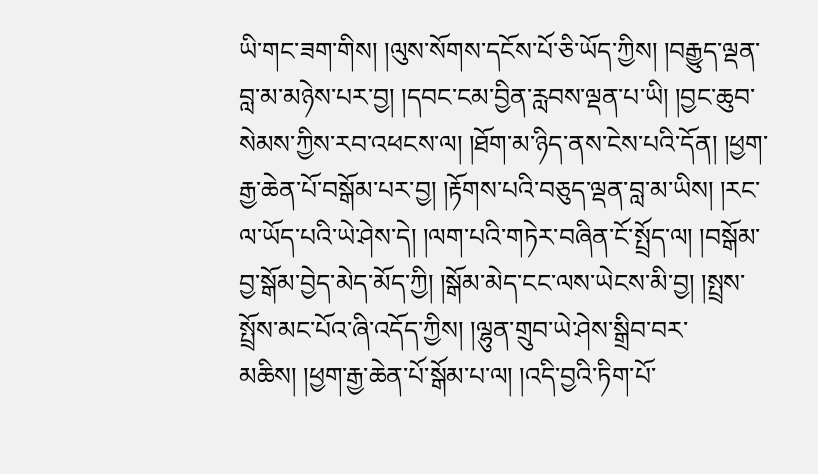ཡི་གང་ཟག་གིས། །ལུས་སོགས་དངོས་པོ་ཅི་ཡོད་ཀྱིས། །བརྒྱུད་ལྡན་བླ་མ་མཉེས་པར་བྱ། །དབང་ངམ་བྱིན་རླབས་ལྡན་པ་ཡི། །བྱང་ཆུབ་སེམས་ཀྱིས་རབ་འཕངས་ལ། །ཐོག་མ་ཉིད་ནས་ངེས་པའི་དོན། །ཕྱག་རྒྱ་ཆེན་པོ་བསྒོམ་པར་བྱ། །རྟོགས་པའི་བཅུད་ལྡན་བླ་མ་ཡིས། །རང་ལ་ཡོད་པའི་ཡེ་ཤེས་དེ། །ལག་པའི་གཏེར་བཞིན་ངོ་སྤྲོད་ལ། །བསྒོམ་བྱ་སྒོམ་བྱེད་མེད་མོད་ཀྱི། །སྒོམ་མེད་ངང་ལས་ཡེངས་མི་བྱ། །སྤྲས་སྤྲོས་མང་པོའ་ཞི་འདོད་ཀྱིས། །ལྷུན་གྲུབ་ཡེ་ཤེས་སྒྲིབ་བར་མཆིས། །ཕྱག་རྒྱ་ཆེན་པོ་སྒོམ་པ་ལ། །འདི་བྱའི་ཏིག་པོ་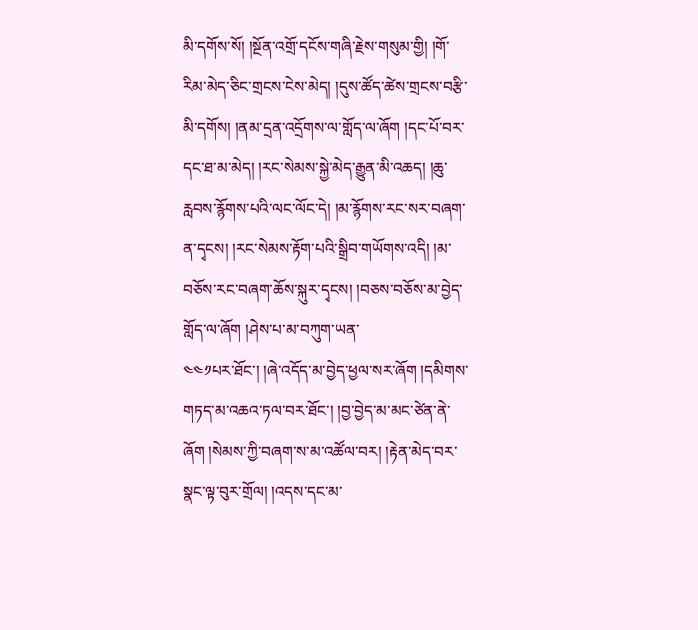མི་དགོས་སོ། །སྔོན་འགྲོ་དངོས་གཞི་རྗེས་གསུམ་གྱི། །གོ་རིམ་མེད་ཅིང་གྲངས་ངེས་མེད། །དུས་ཚོད་ཚེས་གྲངས་བརྩི་མི་དགོས། །ནམ་དྲན་འདྲོགས་ལ་གློད་ལ་ཞོག །དང་པོ་བར་དང་ཐ་མ་མེད། །རང་སེམས་སྐྱེ་མེད་རྒྱུན་མི་འཆད། །ཆུ་རླབས་རྙོགས་པའི་ལང་ལོང་དེ། །མ་རྙོགས་རང་སར་བཞག་ན་དྭངས། །རང་སེམས་རྟོག་པའི་སྒྲིབ་གཡོགས་འདི། །མ་བཅོས་རང་བཞག་ཆོས་སྐུར་དྭངས། །བཅས་བཅོས་མ་བྱེད་གློད་ལ་ཞོག །ཤེས་པ་མ་བཀུག་ཡན་
༤༤༡པར་ཐོང་། །ཞེ་འདོད་མ་བྱེད་ཕྱལ་སར་ཞོག །དམིགས་གཏད་མ་འཆའ་ཏལ་བར་ཐོང་། །བྱ་བྱེད་མ་མང་ཙེན་ནེ་ཞོག །སེམས་ཀྱི་བཞག་ས་མ་འཚོལ་བར། །རྟེན་མེད་བར་སྣང་ལྟ་བུར་གྲོལ། །འདས་དང་མ་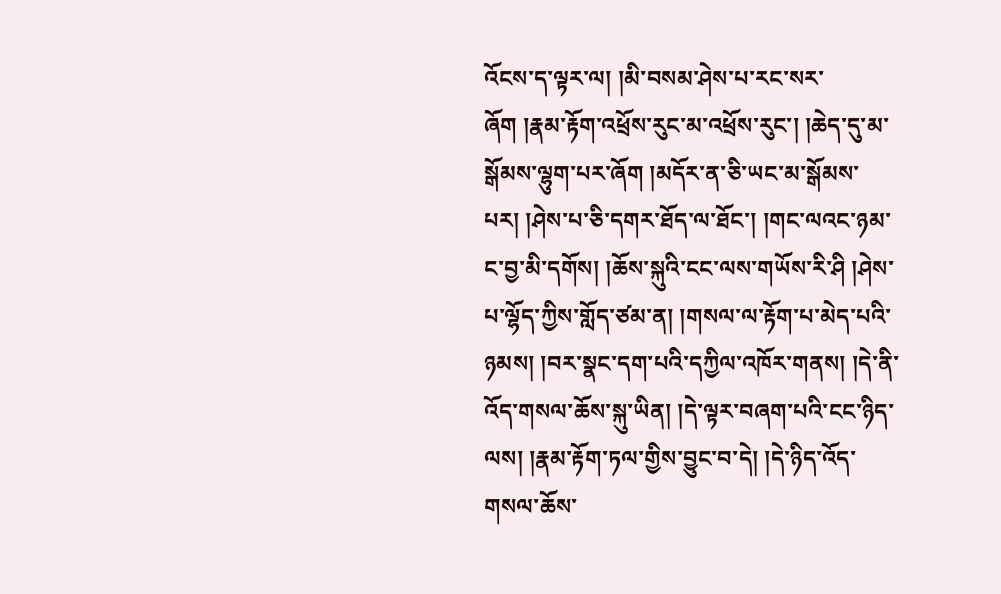འོངས་ད་ལྟར་ལ། །མི་བསམ་ཤེས་པ་རང་སར་ཞོག །རྣམ་རྟོག་འཕྲོས་རུང་མ་འཕྲོས་རུང་། །ཆེད་དུ་མ་སྒོམས་ལྷུག་པར་ཞོག །མདོར་ན་ཅི་ཡང་མ་སྒོམས་པར། །ཤེས་པ་ཅི་དགར་ཐོད་ལ་ཐོང་། །གང་ལའང་ཉམ་ང་བྱ་མི་དགོས། །ཆོས་སྐུའི་ངང་ལས་གཡོས་རི་ཤི །ཤེས་པ་ལྷོད་ཀྱིས་གློད་ཙམ་ན། །གསལ་ལ་རྟོག་པ་མེད་པའི་ཉམས། །བར་སྣང་དག་པའི་དཀྱིལ་འཁོར་གནས། །དེ་ནི་འོད་གསལ་ཆོས་སྐུ་ཡིན། །དེ་ལྟར་བཞག་པའི་ངང་ཉིད་ལས། །རྣམ་རྟོག་ཏལ་གྱིས་བྱུང་བ་དེ། །དེ་ཉིད་འོད་གསལ་ཆོས་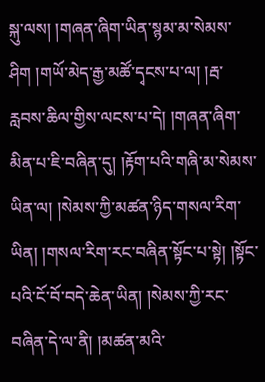སྐུ་ལས། །གཞན་ཞིག་ཡིན་སྙམ་མ་སེམས་ཤིག །གཡོ་མེད་རྒྱ་མཚོ་དྭངས་པ་ལ། །རྦ་རླབས་ཆིལ་གྱིས་ལངས་པ་དེ། །གཞན་ཞིག་མིན་པ་ཇི་བཞིན་དུ། །རྟོག་པའི་གཞི་མ་སེམས་ཡིན་ལ། །སེམས་ཀྱི་མཚན་ཉིད་གསལ་རིག་ཡིན། །གསལ་རིག་རང་བཞིན་སྟོང་པ་སྟེ། །སྟོང་པའི་ངོ་བོ་བདེ་ཆེན་ཡིན། །སེམས་ཀྱི་རང་བཞིན་དེ་ལ་ནི། །མཚན་མའི་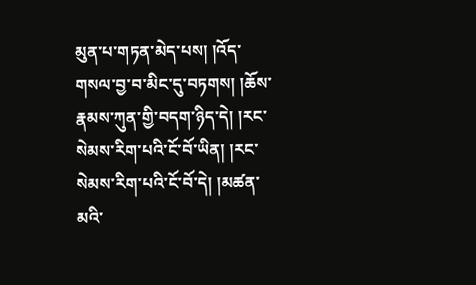མུན་པ་གཏན་མེད་པས། །འོད་གསལ་བྱ་བ་མིང་དུ་བཏགས། །ཆོས་རྣམས་ཀུན་གྱི་བདག་ཉིད་དེ། །རང་སེམས་རིག་པའི་ངོ་བོ་ཡིན། །རང་སེམས་རིག་པའི་ངོ་བོ་དེ། །མཚན་མའི་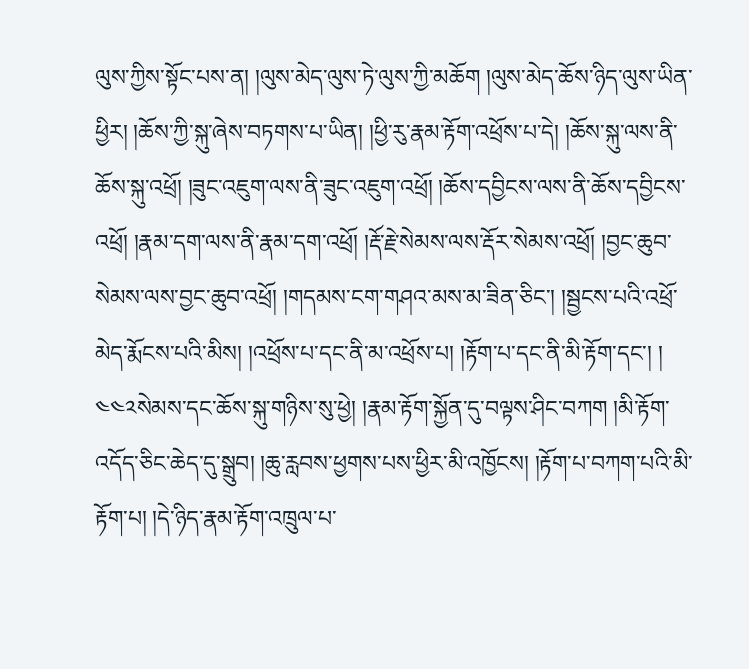ལུས་ཀྱིས་སྟོང་པས་ན། །ལུས་མེད་ལུས་ཏེ་ལུས་ཀྱི་མཆོག །ལུས་མེད་ཆོས་ཉིད་ལུས་ཡིན་ཕྱིར། །ཆོས་ཀྱི་སྐུ་ཞེས་བཏགས་པ་ཡིན། །ཕྱི་རུ་རྣམ་རྟོག་འཕྲོས་པ་དེ། །ཆོས་སྐུ་ལས་ནི་ཆོས་སྐུ་འཕྲོ། །ཟུང་འཇུག་ལས་ནི་ཟུང་འཇུག་འཕྲོ། །ཆོས་དབྱིངས་ལས་ནི་ཆོས་དབྱིངས་འཕྲོ། །རྣམ་དག་ལས་ནི་རྣམ་དག་འཕྲོ། །རྡོ་རྗེ་སེམས་ལས་རྡོར་སེམས་འཕྲོ། །བྱང་ཆུབ་སེམས་ལས་བྱང་ཆུབ་འཕྲོ། །གདམས་ངག་གཤའ་མས་མ་ཟིན་ཅིང་། །སྦྱངས་པའི་འཕྲོ་མེད་རྨོངས་པའི་མིས། །འཕྲོས་པ་དང་ནི་མ་འཕྲོས་པ། །རྟོག་པ་དང་ནི་མི་རྟོག་དང་། །
༤༤༢སེམས་དང་ཆོས་སྐུ་གཉིས་སུ་ཕྱེ། །རྣམ་རྟོག་སྐྱོན་དུ་བལྟས་ཤིང་བཀག །མི་རྟོག་འདོད་ཅིང་ཆེད་དུ་སྒྲུབ། །ཆུ་རླབས་ཕྱགས་པས་ཕྱིར་མི་འཁྱོངས། །རྟོག་པ་བཀག་པའི་མི་རྟོག་པ། །དེ་ཉིད་རྣམ་རྟོག་འཁྲུལ་པ་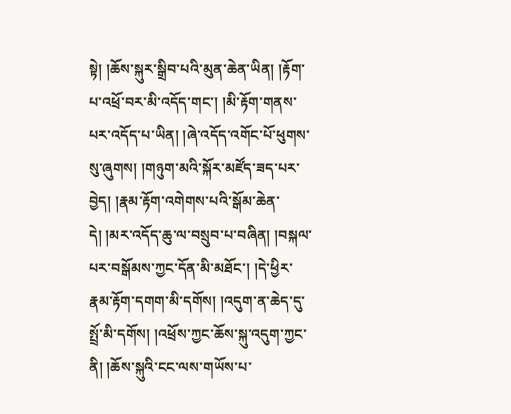སྟེ། །ཆོས་སྐུར་སྒྲིབ་པའི་མུན་ཆེན་ཡིན། །རྟོག་པ་འཕྲོ་བར་མི་འདོད་གང་། །མི་རྟོག་གནས་པར་འདོད་པ་ཡིན། །ཞེ་འདོད་འགོང་པོ་ཕུགས་སུ་ཞུགས། །གཉུག་མའི་སྐོར་མཛོད་ཟད་པར་བྱེད། །རྣམ་རྟོག་འགེགས་པའི་སྒོམ་ཆེན་དེ། །མར་འདོད་ཆུ་ལ་བསྲུབ་པ་བཞིན། །བསྐལ་པར་བསྒོམས་ཀྱང་དོན་མི་མཐོང་། །དེ་ཕྱིར་རྣམ་རྟོག་དགག་མི་དགོས། །འདུག་ན་ཆེད་དུ་སྤྲོ་མི་དགོས། །འཕྲོས་ཀྱང་ཆོས་སྐུ་འདུག་ཀྱང་ནི། །ཆོས་སྐུའི་ངང་ལས་གཡོས་པ་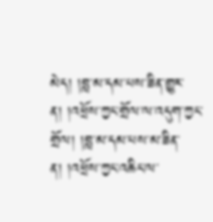མེད། །བླ་མ་དམ་པས་ཟིན་གྱུར་ན། །འཕྲོས་ཀྱང་གྲོལ་ལ་འདུག་ཀྱང་གྲོལ། །བླ་མ་དམ་པས་མ་ཟིན་ན། །འཕྲོས་ཀྱང་འཆིང་ལ་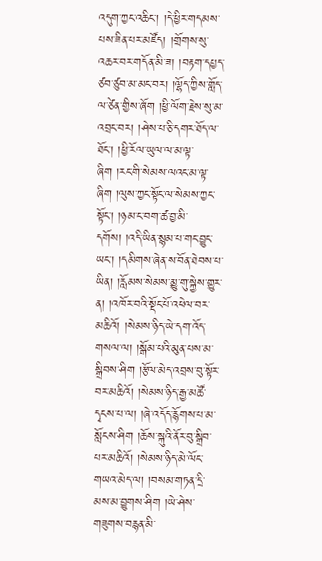འདུག་ཀྱང་འཆིང་། །དེ་ཕྱིར་གདམས་པས་ཟིན་པར་མཛོད། །གྲོགས་སུ་འཆར་བར་གདོན་མི་ཟ། །བརྟག་དཔྱད་ཙབ་ཙུབ་མ་མང་བར། །ལྷོད་ཀྱིས་གློད་ལ་ཙེན་གྱིས་ཞོག །ཕྱི་ལོག་རྗེས་སུ་མ་འབྲང་བར། །ཤེས་པ་ཅི་དགར་ཐོད་ལ་ཐོང་། །ཕྱི་རོལ་ཡུལ་ལ་མ་ལྟ་ཞིག །རང་གི་སེམས་ལའང་མ་ལྟ་ཞིག །ལུས་ཀྱང་སྟོང་ལ་སེམས་ཀྱང་སྟོང་། །ཉམ་ང་བག་ཚ་བྱ་མི་དགོས། །འདི་ཡིན་སྙམ་པ་གང་བྱུང་ཡང་། །དམིགས་ཞེན་ས་བོན་ཐེབས་པ་ཡིན། །རློམས་སེམས་མྱུ་གུ་སྐྱེས་གྱུར་ན། །འཁོར་བའི་སྡོང་པོ་འཕེལ་བར་མཆིའོ། །སེམས་ཉིད་ཡེ་དག་འོད་གསལ་ལ། །སྒོམ་པའི་མུན་པས་མ་སྒྲིབས་ཤིག །རྩོལ་མེད་འབྲས་བུ་སྟོར་བར་མཆིའོ། །སེམས་ཉིད་རྒྱ་མཚོ་དྭངས་པ་ལ། །ཞེ་འདོད་རྙོགས་པ་མ་སློངས་ཤིག །ཆོས་སྐུའི་ནོར་བུ་སྒྲིབ་པར་མཆིའོ། །སེམས་ཉིད་མེ་ལོང་གཡའ་མེད་ལ། །བསམ་གཏན་དྲི་མས་མ་བྱུགས་ཤིག །ཡེ་ཤེས་གཟུགས་བརྙན་མི་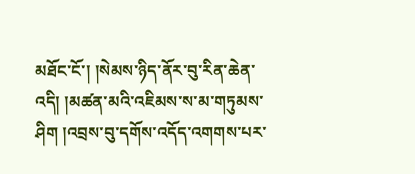མཐོང་ངོ་། །སེམས་ཉིད་ནོར་བུ་རིན་ཆེན་འདི། །མཚན་མའི་འཇིམས་ས་མ་གཏུམས་ཤིག །འབྲས་བུ་དགོས་འདོད་འགགས་པར་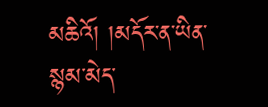མཆིའོ། །མདོར་ན་ཡིན་སྙམ་མེད་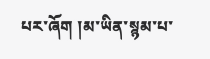པར་ཞོག །མ་ཡིན་སྙམ་པ་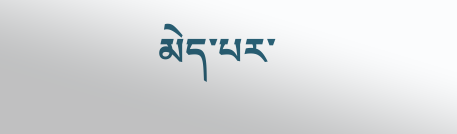མེད་པར་